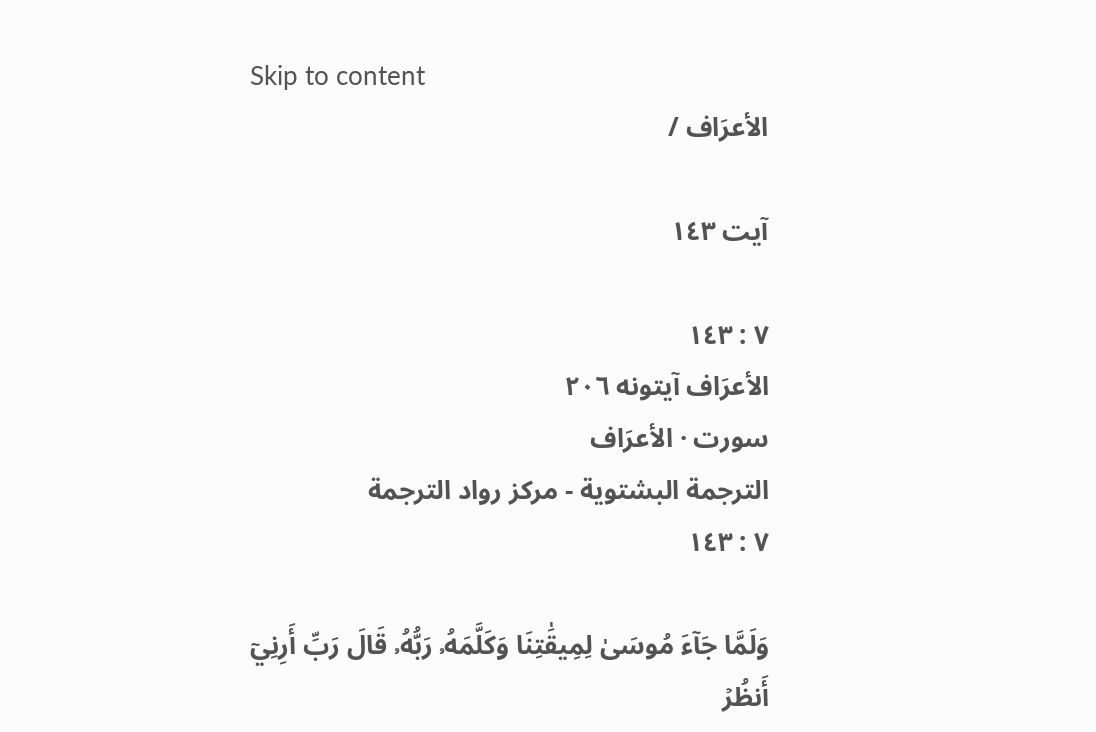Skip to content
الأعرَاف /

آيت ١٤٣

٧ : ١٤٣
الأعرَاف آيتونه ٢٠٦
سورت · الأعرَاف
الترجمة البشتوية - مركز رواد الترجمة
٧ : ١٤٣

وَلَمَّا جَآءَ مُوسَىٰ لِمِيقَٰتِنَا وَكَلَّمَهُۥ رَبُّهُۥ قَالَ رَبِّ أَرِنِيٓ أَنظُرۡ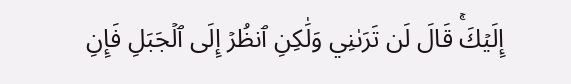إِلَيۡكَۚ قَالَ لَن تَرَىٰنِي وَلَٰكِنِ ٱنظُرۡ إِلَى ٱلۡجَبَلِ فَإِنِ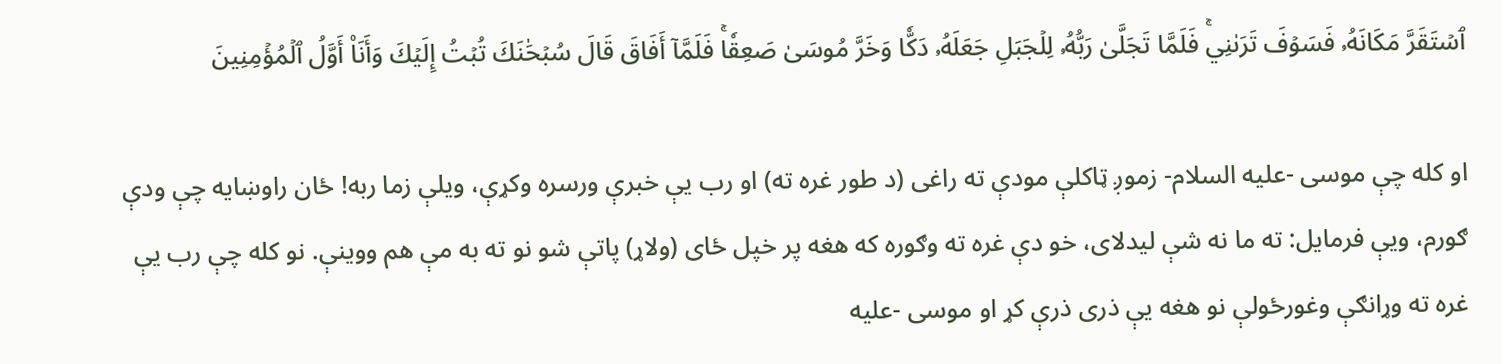ٱسۡتَقَرَّ مَكَانَهُۥ فَسَوۡفَ تَرَىٰنِيۚ فَلَمَّا تَجَلَّىٰ رَبُّهُۥ لِلۡجَبَلِ جَعَلَهُۥ دَكّٗا وَخَرَّ مُوسَىٰ صَعِقٗاۚ فَلَمَّآ أَفَاقَ قَالَ سُبۡحَٰنَكَ تُبۡتُ إِلَيۡكَ وَأَنَا۠ أَوَّلُ ٱلۡمُؤۡمِنِينَ

او كله چې موسى -علیه السلام- زموږ ټاكلې مودې ته راغى (د طور غره ته) او رب يې خبرې ورسره وكړې، ويلې زما ربه! ځان راوښايه چې ودې ګورم، ويې فرمايل: ته ما نه شې ليدلاى، خو دې غره ته وګوره كه هغه پر خپل ځاى (ولاړ) پاتې شو نو ته به مې هم ووينې. نو كله چې رب يې غره ته وړانګې وغورځولې نو هغه يې ذرى ذرې كړ او موسی -علیه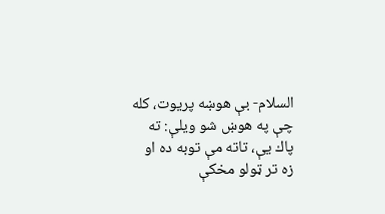السلام- بې هوښه پريوت، كله چې په هوښ شو ويلې: ته پاك يې، تاته مې توبه ده او زه تر ټولو مخكې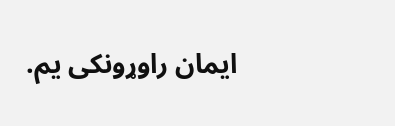ايمان راوړونكى يم.